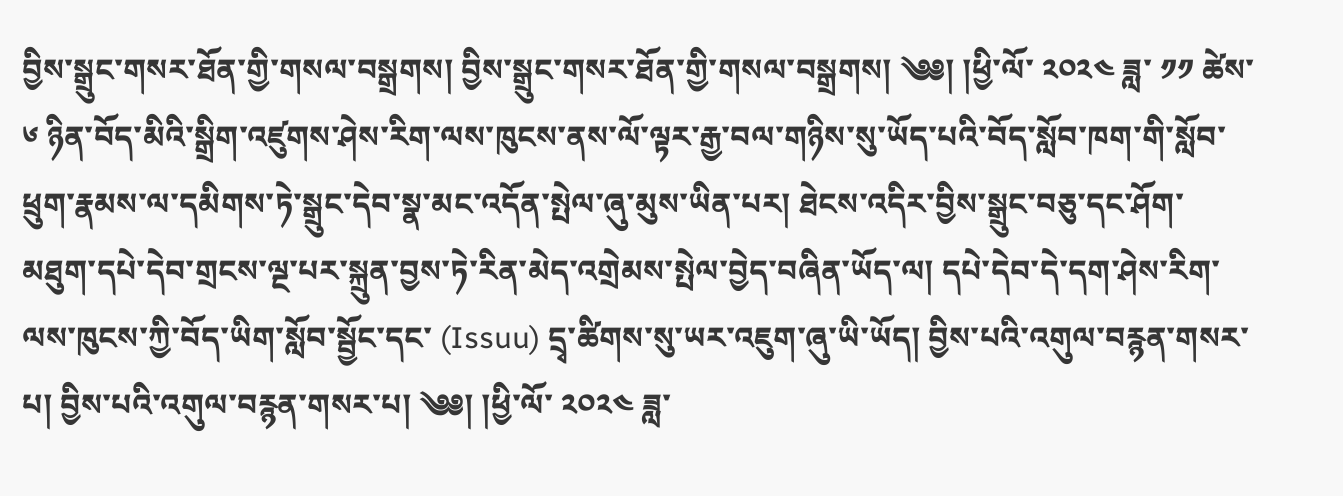བྱིས་སྒྲུང་གསར་ཐོན་གྱི་གསལ་བསྒྲགས། བྱིས་སྒྲུང་གསར་ཐོན་གྱི་གསལ་བསྒྲགས། ༄༅། །ཕྱི་ལོ་ ༢༠༢༤ ཟླ་ ༡༡ ཚེས་ ༦ ཉིན་བོད་མིའི་སྒྲིག་འཛུགས་ཤེས་རིག་ལས་ཁུངས་ནས་ལོ་ལྟར་རྒྱ་བལ་གཉིས་སུ་ཡོད་པའི་བོད་སློབ་ཁག་གི་སློབ་ཕྲུག་རྣམས་ལ་དམིགས་ཏེ་སྒྲུང་དེབ་སྣ་མང་འདོན་སྤེལ་ཞུ་མུས་ཡིན་པར། ཐེངས་འདིར་བྱིས་སྒྲུང་བཅུ་དང་ཤོག་མཐུག་དཔེ་དེབ་གྲངས་ལྔ་པར་སྐྲུན་བྱས་ཏེ་རིན་མེད་འགྲེམས་སྤེལ་བྱེད་བཞིན་ཡོད་ལ། དཔེ་དེབ་དེ་དག་ཤེས་རིག་ལས་ཁུངས་ཀྱི་བོད་ཡིག་སློབ་སྦྱོང་དང་ (Issuu) དྲྭ་ཚིགས་སུ་ཡར་འཇུག་ཞུ་ཡི་ཡོད། བྱིས་པའི་འགུལ་བརྙན་གསར་པ། བྱིས་པའི་འགུལ་བརྙན་གསར་པ། ༄༅། །ཕྱི་ལོ་ ༢༠༢༤ ཟླ་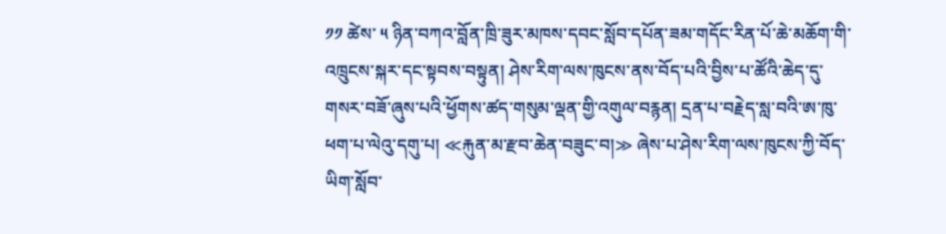༡༡ ཚེས་ ༥ ཉིན་བཀའ་བློན་ཁྲི་ཟུར་མཁས་དབང་སློབ་དཔོན་ཟམ་གདོང་རིན་པོ་ཆེ་མཆོག་གི་འཁྲུངས་སྐར་དང་སྟབས་བསྟུན། ཤེས་རིག་ལས་ཁུངས་ནས་བོད་པའི་བྱིས་པ་ཚོའི་ཆེད་དུ་གསར་བཟོ་ཞུས་པའི་ཕྱོགས་ཚད་གསུམ་ལྡན་གྱི་འགུལ་བརྙན། དྲན་པ་བརྗེད་སླ་བའི་ཨ་ཁུ་ཕག་པ་ལེའུ་དགུ་པ། ≪རྐུན་མ་རྫབ་ཆེན་བཟུང་བ།≫ ཞེས་པ་ཤེས་རིག་ལས་ཁུངས་ཀྱི་བོད་ཡིག་སློབ་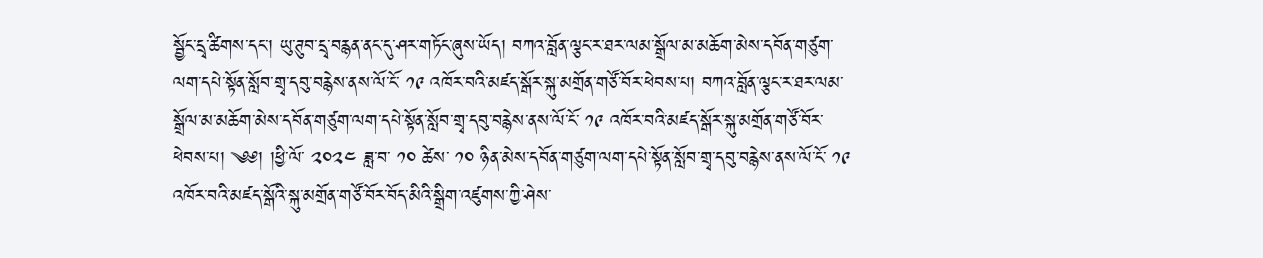སྦྱོང་དྲྭ་ཚིགས་དང་། ཡུ་ཊུབ་དྲྭ་བརྙན་ནང་དུ་ཤར་གཏོང་ཞུས་ཡོད། བཀའ་བློན་ལྕང་ར་ཐར་ལམ་སྒྲོལ་མ་མཆོག་མེས་དབོན་གཙུག་ལག་དཔེ་སྟོན་སློབ་གྲྭ་དབུ་བརྙེས་ནས་ལོ་ངོ་ ༡༩ འཁོར་བའི་མཛད་སྒོར་སྐུ་མགྲོན་གཙོ་བོར་ཕེབས་པ། བཀའ་བློན་ལྕང་ར་ཐར་ལམ་སྒྲོལ་མ་མཆོག་མེས་དབོན་གཙུག་ལག་དཔེ་སྟོན་སློབ་གྲྭ་དབུ་བརྙེས་ནས་ལོ་ངོ་ ༡༩ འཁོར་བའི་མཛད་སྒོར་སྐུ་མགྲོན་གཙོ་བོར་ཕེབས་པ། ༄༅། །ཕྱི་ལོ་ ༢༠༢༤ ཟླ་བ་ ༡༠ ཚེས་ ༡༠ ཉིན་མེས་དབོན་གཙུག་ལག་དཔེ་སྟོན་སློབ་གྲྭ་དབུ་བརྙེས་ནས་ལོ་ངོ་ ༡༩ འཁོར་བའི་མཛད་སྒོའི་སྐུ་མགྲོན་གཙོ་བོར་བོད་མིའི་སྒྲིག་འཛུགས་ཀྱི་ཤེས་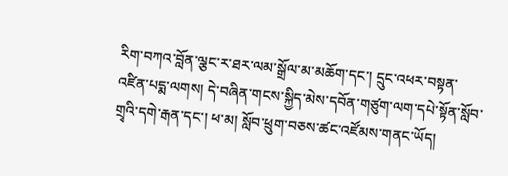རིག་བཀའ་བློན་ལྕང་ར་ཐར་ལམ་སྒྲོལ་མ་མཆོག་དང་། དྲུང་འཕར་བསྟན་འཛིན་པདྨ་ལགས། དེ་བཞིན་གངས་སྐྱིད་མེས་དབོན་གཙུག་ལག་དཔེ་སྟོན་སློབ་གྲྭའི་དགེ་རྒན་དང་། ཕ་མ། སློབ་ཕྲུག་བཅས་ཚང་འཛོམས་གནང་ཡོད།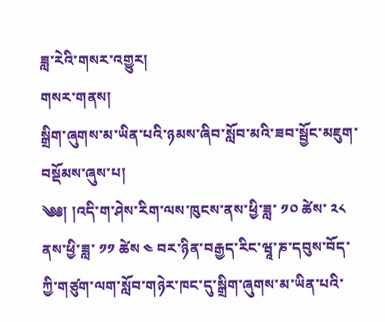ཟླ་རེའི་གསར་འགྱུར།
གསར་གནས།
སྒྲིག་ཞུགས་མ་ཡིན་པའི་ཉམས་ཞིབ་སློབ་མའི་ཟབ་སྦྱོང་མཇུག་བསྡོམས་ཞུས་པ།
༄༅། །འདི་ག་ཤེས་རིག་ལས་ཁུངས་ནས་ཕྱི་ཟླ་ ༡༠ ཚེས་ ༢༨ ནས་ཕྱི་ཟླ་ ༡༡ ཚེས ༤ བར་ཉིན་བརྒྱད་རིང་ཝཱ་ཎ་དབུས་བོད་ཀྱི་གཙུག་ལག་སློབ་གཉེར་ཁང་དུ་སྒྲིག་ཞུགས་མ་ཡིན་པའི་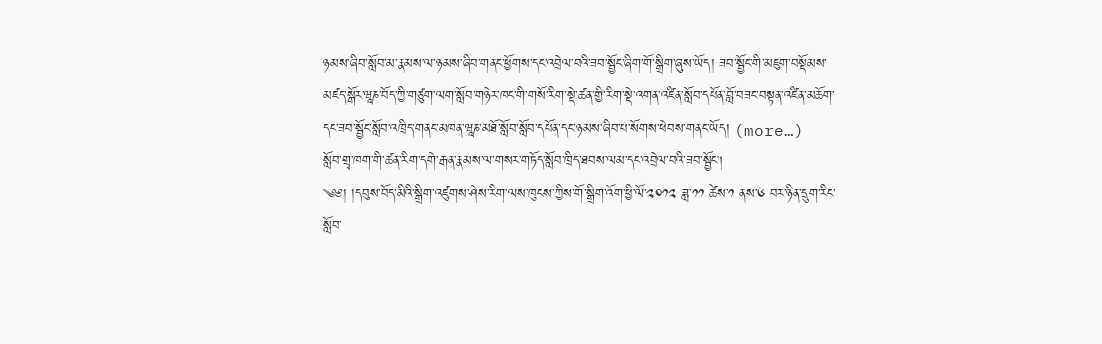ཉམས་ཞིབ་སློབ་མ་རྣམས་ལ་ཉམས་ཞིབ་གནང་ཕྱོགས་དང་འབྲེལ་བའི་ཟབ་སྦྱོང་ཞིག་གོ་སྒྲིག་ཞུས་ཡོད། ཟབ་སྦྱོང་གི་མཇུག་བསྡོམས་མཛད་སྒོར་ཝཱཎ་བོད་ཀྱི་གཙུག་ལག་སློབ་གཉེར་ཁང་གི་གསོ་རིག་སྡེ་ཚན་གྱི་རིག་སྡེ་འགན་འཛིན་སློབ་དཔོན་བློ་བཟང་བསྟན་འཛིན་མཆོག་དང་ཟབ་སྦྱོང་སློབ་འཁྲིད་གནང་མཁན་ཝཱཎ་མཐོ་སློབ་སློབ་དཔོན་དང་ཉམས་ཞིབ་པ་སོགས་ཕེབས་གནང་ཡོད། (more…)
སློབ་གྲྭ་ཁག་གི་ཚན་རིག་དགེ་རྒན་རྣམས་ལ་གསར་གཏོད་སློབ་ཁྲིད་ཐབས་ལམ་དང་འབྲེལ་བའི་ཟབ་སྦྱོང།
༄༅། །དབུས་བོད་མིའི་སྒྲིག་འཛུགས་ཤེས་རིག་ལས་ཁུངས་ཀྱིས་གོ་སྒྲིག་འོག་ཕྱི་ལོ་༢༠༡༢ ཟླ་༡༡ ཚེས་༡ ནས་༦ བར་ཉིན་དྲུག་རིང་སློབ་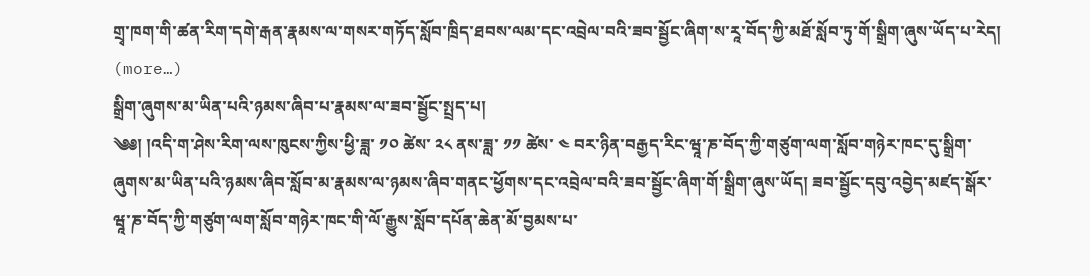གྲྭ་ཁག་གི་ཚན་རིག་དགེ་རྒན་རྣམས་ལ་གསར་གཏོད་སློབ་ཁྲིད་ཐབས་ལམ་དང་འབྲེལ་བའི་ཟབ་སྦྱོང་ཞིག་ས་རཱ་བོད་ཀྱི་མཐོ་སློབ་ཏུ་གོ་སྒྲིག་ཞུས་ཡོད་པ་རེད། (more…)
སྒྲིག་ཞུགས་མ་ཡིན་པའི་ཉམས་ཞིབ་པ་རྣམས་ལ་ཟབ་སྦྱོང་སྤྲད་པ།
༄༅། །འདི་ག་ཤེས་རིག་ལས་ཁུངས་ཀྱིས་ཕྱི་ཟླ་ ༡༠ ཚེས་ ༢༨ ནས་ཟླ་ ༡༡ ཚེས་ ༤ བར་ཉིན་བརྒྱད་རིང་ཝཱ་ཎ་བོད་ཀྱི་གཙུག་ལག་སློབ་གཉེར་ཁང་དུ་སྒྲིག་ཞུགས་མ་ཡིན་པའི་ཉམས་ཞིབ་སློབ་མ་རྣམས་ལ་ཉམས་ཞིབ་གནང་ཕྱོགས་དང་འབྲེལ་བའི་ཟབ་སྦྱོང་ཞིག་གོ་སྒྲིག་ཞུས་ཡོད། ཟབ་སྦྱོང་དབུ་འབྱེད་མཛད་སྒོར་ཝཱ་ཎ་བོད་ཀྱི་གཙུག་ལག་སློབ་གཉེར་ཁང་གི་ལོ་རྒྱུས་སློབ་དཔོན་ཆེན་མོ་བྱམས་པ་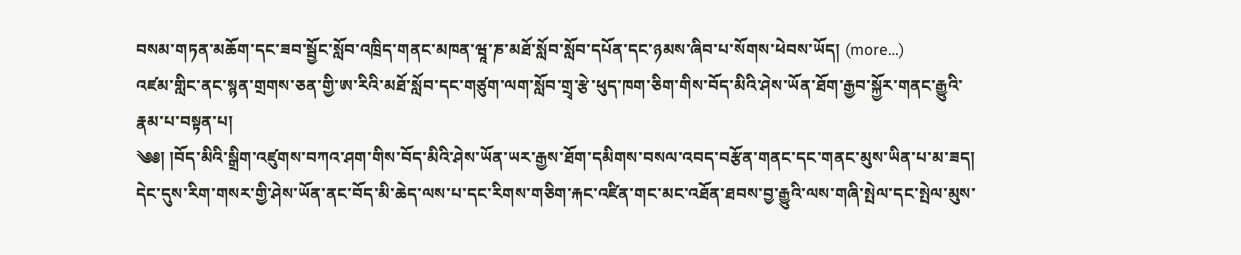བསམ་གཏན་མཆོག་དང་ཟབ་སྦྱོང་སློབ་འཁྲིད་གནང་མཁན་ཝཱ་ཎ་མཐོ་སློབ་སློབ་དཔོན་དང་ཉམས་ཞིབ་པ་སོགས་ཕེབས་ཡོད། (more…)
འཛམ་གླིང་ནང་སྙན་གྲགས་ཅན་གྱི་ཨ་རིའི་མཐོ་སློབ་དང་གཙུག་ལག་སློབ་གྲྭ་རྩེ་ཕུད་ཁག་ཅིག་གིས་བོད་མིའི་ཤེས་ཡོན་ཐོག་རྒྱབ་སྐྱོར་གནང་རྒྱུའི་རྣམ་པ་བསྟན་པ།
༄༅། །བོད་མིའི་སྒྲིག་འཛུགས་བཀའ་ཤག་གིས་བོད་མིའི་ཤེས་ཡོན་ཡར་རྒྱས་ཐོག་དམིགས་བསལ་འབད་བརྩོན་གནང་དང་གནང་མུས་ཡིན་པ་མ་ཟད། དེང་དུས་རིག་གསར་གྱི་ཤེས་ཡོན་ནང་བོད་མི་ཆེད་ལས་པ་དང་རིགས་གཅིག་རྐང་འཛིན་གང་མང་འཐོན་ཐབས་བྱ་རྒྱུའི་ལས་གཞི་སྤེལ་དང་སྤེལ་མུས་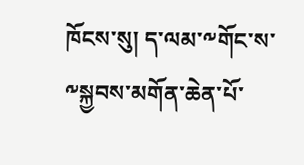ཁོངས་སུ། ད་ལམ་༸གོང་ས་༸སྐྱབས་མགོན་ཆེན་པོ་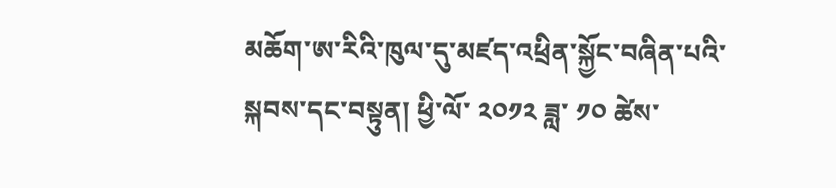མཆོག་ཨ་རིའི་ཁུལ་དུ་མཛད་འཕྲིན་སྐྱོང་བཞིན་པའི་སྐབས་དང་བསྟུན། ཕྱི་ལོ་ ༢༠༡༢ ཟླ་ ༡༠ ཚེས་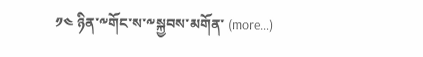༡༤ ཉིན་༸གོང་ས་༸སྐྱབས་མགོན་ (more…)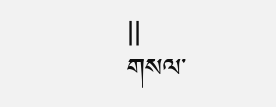||      གསལ་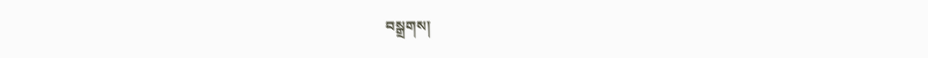བསྒྲགས།